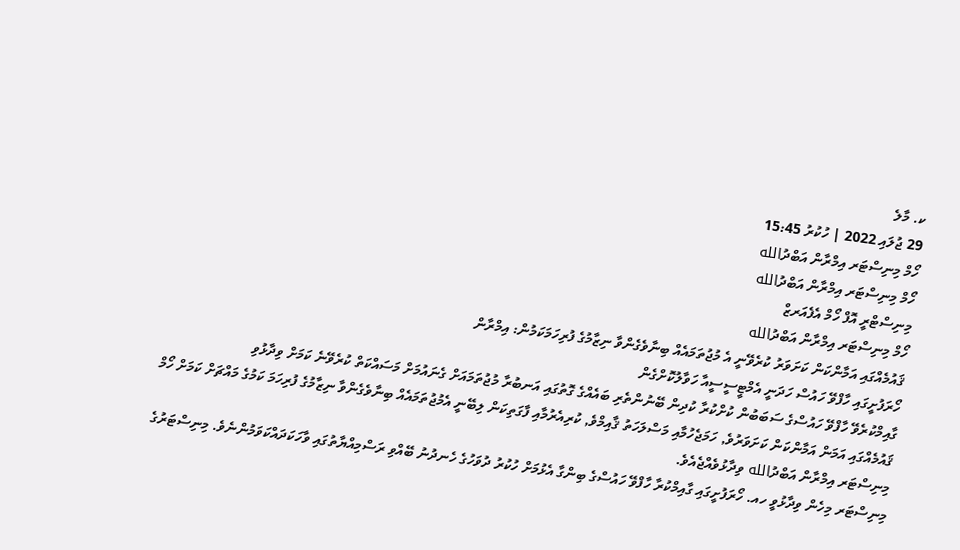ކ. މާލެ
29 ޖުލައި 2022 | ހުކުރު 15:45
ހޯމް މިނިސްޓަރ އިމްރާން އަބްދުالله
ހޯމް މިނިސްޓަރ އިމްރާން އަބްދުالله
މިނިސްޓްރީ އޮފް ހޯމް އެފެއަރޒް
ހޯމް މިނިސްޓަރ އިމްރާން އަބްދުالله
ޤައުމެއްގައި އަމާންކަން ކަށަވަރު ކުރެވޭނީ އެ މުޖުތަމައެއް ބިނާވެގެންވާ ނިޒާމުގެ ފުރިހަމަކަމުން: އިމްރާން
ހޯރަފުށީގައި ހާފްވޭ ހައުސް ހަދަނީ އެމްޓީސީސީއާ ހަވާލުކޮށްގެން
ގާއިމްކުރެވޭ ހާފްވޭ ހައުސްގެ ސަބަބުން ކުށްކުރާ ކުދިން ބޭނުންތެރި ބައެއްގެ ގޮތުގައި އަނބުރާ މުޖުތަމައަށް ގެނައުމަށް މަސައްކަތް ކުރެވޭނެ ކަމަށް ވިދާޅުވި
ޤައުމެއްގައި އަމަން އަމާންކަން ކަށަވަރުވެ, ހަމަޖެހުމާއި މަސްލަހަތު ޤާއިމްވެ, ކުރިއެރުމާއި ފާގަތިކަން ލިބޭނީ އެމުޖުތަމައެއް ބިނާވެގެންވާ ނިޒާމުގެ ފުރިހަމަ ކަމުގެ މައްޗަށް ކަމަށް ހޯމް މިނިސްޓަރ އިމްރާން އަބްދުالله ވިދާޅުވެއްޖެއެވެ.
މިނިސްޓަރ މިހެން ވިދާޅުވީ ހއ. ހޯރަފުށީގައި ގާއިމްކުރާ ހާފްވޭ ހައުސްގެ ބިންގާ އެޅުމަށް ހުކުރު ދުވަހުގެ ހެނދުނު ބޭއްވި ރަސްމިއްޔާތުގައި ވާހަކަދައްކަވަމުންނެވެ. މިނިސްޓަރުގެ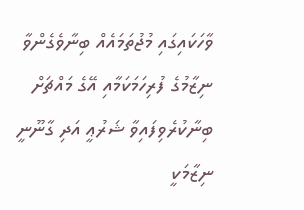ވާހަކައިގައި މުޖުތަމައެއް ބިނާވެގެންވާ ނިޒާމުގެ ފުރިހަމަކަމާއި އޭގެ މައްޗަށް ބިނާކުރެވިފައިވާ ޝަރުޢީ އަދި ގާނޫނީ ނިޒާމަކީ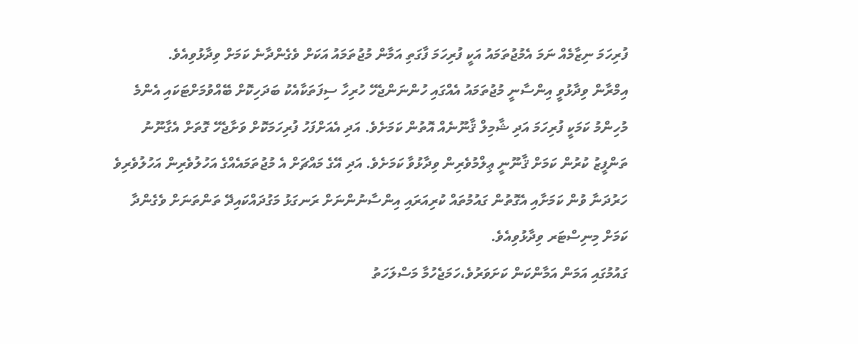ފުރިހަމަ ނިޒާމެއް ނަމަ އެމުޖުތަމައު އަކީ ފުރިހަމަ ފާގަތި އަމާން މުޖުތަމައު އަކަށް ވެގެންދާނެ ކަމަށް ވިދާޅުވިއެވެ.
އިމްރާން ވިދާޅުވީ އިންސާނީ މުޖުތަމައު އެއްގައި ހުންނަންޖެހޭ ހުރިހާ ސިފަތަކާއެކު ބަދަހިކޮށް ބޭއްވުމަށްޓަކައި އެންމެ މުހިންމު ކަމަކީ ފުރިހަމަ އަދި ޝާމިލް ޤާނޫނެއް އޮތުން ކަމަށެވެ. އަދި އެއަށްފަހު ފުރިހަމަކޮށް ވަށާޖެހޭ ގޮތަށް އެގާނޫނު ތަންފީޒު ކުރުން ކަމަށް ޤާނޫނީ ޢިލްމުވެރިން ވިދާޅުވާ ކަމަށެވެ. އަދި އޭގެ މައްޗަށް އެ މުޖުތަމައެއްގެ އަހުލުވެރިން އަހުލުވެރިވެ ހަރުދަނާ ވުން ކަމަށާއި އެގޮތުން ގައުމުތައް ކުރިއަރައި އިންސާނުންނަށް ރަނގަޅު މަގުދައްކައިދޭ ތަންތަނަށް ވެގެންދާ ކަމަށް މިނިސްޓަރ ވިދާޅުވިއެވެ.
ގައުމުގައި އަމަން އަމާންކަން ކަށަވަރުވެ،ހަމަޖެހުމާ މަސްލަހަތު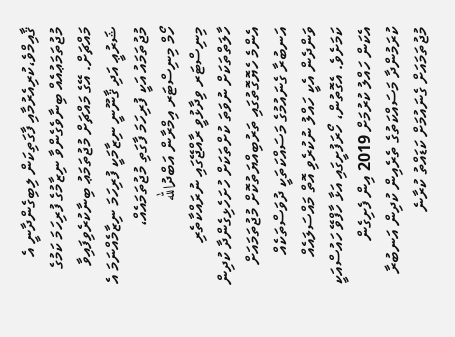ޤާއިމްވެ،ކުރިއެރުމާއި ފާގަތިކަން ލިބިގެންދާނީ އެ މުޖުތަމަޢުއެއް ބިނާވެގެންވާ ނިޒާމުގެ ފުރިހަމަ ކަމުގެ މައްޗަށް. އޭގެ މައްޗަށް މުޖުތަމަޢު ބިނާކުރެވިފައިވާ ޝަރުޢީ އަދި ޤާނޫނީ ނިޒާމަކީ ފުރިހަމަ ނިޒާމެއްނަމަ އެ މުޖުތަމައު އަކީ ފުރިހަމަ ފާގަތި މުޖުތަމައެއް،
ހޯމް މިނިސްޓަރ އިމްރާން އަބްދުالله
މިނިސްޓަރ ވިދާޅުވީ ރާއްޖޭގައި ނުރައްކާތެރި ހާލަތްތަކަށް ނުވަތަ ކުށްތަކަށް ހުށަހެޅިގެންދާ ކުދިން އެންމެ ހެޔޮގޮތުގައި ތަރުބިއްޔަތުކޮށް މުޖުތަމައަށް އަނބުރާ ގެނައުމުގެ މަސައްކަތަކީ ދުވަސްތަކެއް ވަންދެން އެކީ ހައްލު ނުކުރެވި އޮތް މައްސަލައެއް ކަމަށެވެ. އެގޮތުން، ހޯރަފުށީގައި އަޅާ ހާފްވޭ ހައުސްއަކީ އެކަން ހައްލު ކުރުމަށް 2019 އިން ފެށިގެން ކުރަމުންދާ މަސައްކަތުގެ ތެރެއިން ކުދިން އަނބުރާ މުޖުތަމައަށް ގެނައުމަށް ކަޑައްތު ކުރާނެ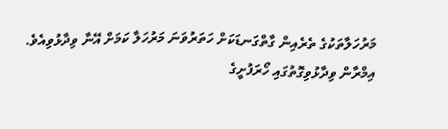މަރުހަލާތަކުގެ ތެރެއިން ގާތްގަނޑަކަށް ހަތަރުވަނަ މަރުހަލާ ކަމަށް އޭނާ ވިދާޅުވިއެވެ.
އިމްރާން ވިދާޅުވިގޮތުގައި ހޯރަފުށީގެ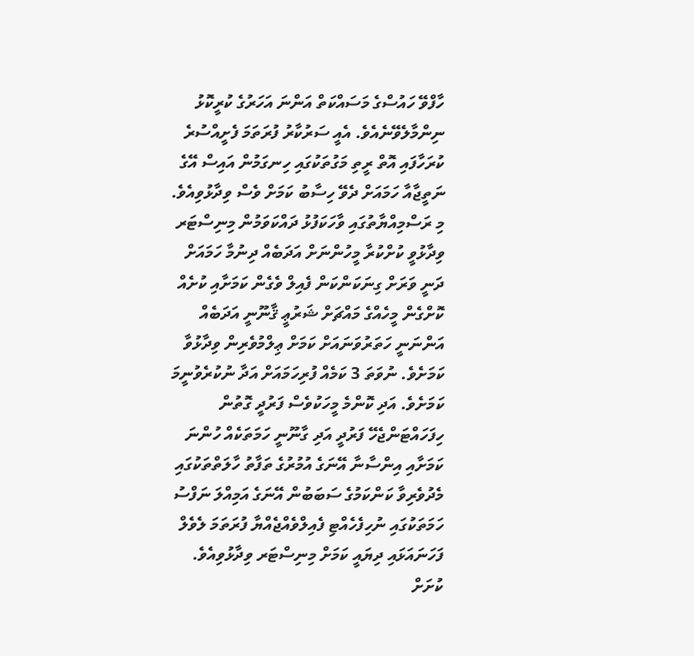ހާފްވޭ ހައުސްގެ މަސައްކަތް އަންނަ އަހަރުގެ ކުރީކޮޅު ނިންމާލެވޭނެއެވެ. އެއީ ސަރުކާރު ފުރަތަމަ ފެށީއްސުރެ ކުރަހާފައި އޮތް ރީތި މަގުތަކުގައި ހިނގަމުން އައިސް އޭގެ ނަތީޖާއާ ހަމައަށް ދެވޭ ހިސާބު ކަމަށް ވެސް ވިދާޅުވިއެވެ.
މި ރަސްމިއްޔާތުގައި ވާހަކަފުޅު ދައްކަވަމުން މިނިސްޓަރ ވިދާޅުވީ ކުށްކުރާ މީހުންނަށް އަދަބެއް ދިނުމާ ހަމައަށް ދަނީ ވަރަށް ގިނަކަންކަން ފެއިލް ވެގެން ކަމަށާއި ކުށެއް ކޮށްގެން މީހެއްގެ މައްޗަށް ޝަރުޢީ ޤާނޫނީ އަދަބެއް އަންނަނީ ހަތަރުވަނައަށް ކަމަށް ޢިލްމުވެރިން ވިދާޅުވާ ކަމަށެވެ. ނުވަތަ 3 ކަމެއް ފުރިހަމައަށް އަދާ ނުކުރެވުނީމަ ކަމަށެވެ. އަދި ކޮންމެ މީހަކުވެސް ފަރުދީ ގޮތުން ހިފަހައްޓަންޖެހޭ ފަރުދީ އަދި ގާނޫނީ ހަމަތަކެއް ހުންނަ ކަމަށާއި އިންސާނާ އޭނަގެ އުމުރުގެ ތަފާތު ހާލަތްތަކުގައި މެދުވެރިވާ ކަންކަމުގެ ސަބަބުން އޭނަގެ އަމިއްލަ ނަފްސު ހަމަތަކުގައި ނުހިފެހެއްޓި ފެއިލްވެއްޖެއްޔާ ފުރަތަމަ ލެވެލް ފަހަނައަޅައި ދިޔައީ ކަމަށް މިނިސްޓަރ ވިދާޅުވިއެވެ.
ކުށަށް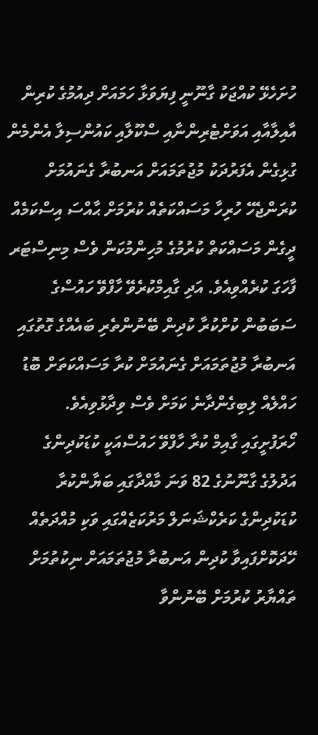ހުށަހެޅޭ ކުއްޖަކު ގާނޫނީ ފިޔަވަޅާ ހަމައަށް ދިއުމުގެ ކުރިން އާއިލާއާއި އަވަށްޓެރިންނާއި ސްކޫލާއި ކައުންސިލާ އެންމެން ގުޅިގެން އެފަރުދަކު މުޖުތަމައަށް އަނބުރާ ގެނައުމަށް ކުރަންޖެހޭ ހުރިހާ މަސައްކަތެއް ކުރުމަށް ޙާއްސަ އިސްކަމެއް ދީގެން މަސައްކަތް ކުރުމުގެ މުހިންމުކަން ވެސް މިނިސްޓަރ ފާހަގަ ކުރެއްވިއެވެ. އަދި ގާއިމްކުރެވޭ ހާފްވޭ ހައުސްގެ ސަބަބުން ކުށްކުރާ ކުދިން ބޭނުންތެރި ބައެއްގެ ގޮތުގައި އަނބުރާ މުޖުތަމައަށް ގެނައުމަށް ކުރާ މަސައްކަތަށް ބޮޑު ހައްލެއް ލިބިގެންދާނެ ކަމަށް ވެސް ވިދާޅުވިއެވެ.
ހޯރަފުށީގައި ގާއިމް ކުރާ ހާފްވޭ ހައުސްއަކީ ކުޑަކުދިންގެ އަދުލުގެ ގާނޫނުގެ 82 ވަނަ މާއްދާގައި ބަޔާންކުރާ ކުޑަކުދިންގެ ކަރެކްޝަނަލް މަރުކަޒެއްގައި ވަކި މުއްދަތެއް ހޭދަކޮށްފައިވާ ކުދިން އަނބުރާ މުޖުތަމައަށް ނިކުތުމަށް ތައްޔާރު ކުރުމަށް ބޭނުންވާ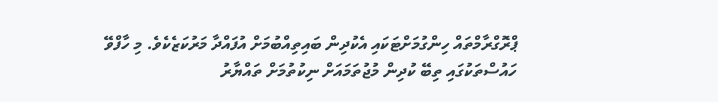ޕްރޮގްރާމްތައް ހިންގުމަށްޓަކައި އެކުދިން ބައިތިއްބުމަށް އުފައްދާ މަރުކަޒެކެވެ. މި ހާފްވޭ ހައުސްތަކުގައި ތިބޭ ކުދިން މުޖުތަމައަށް ނިކުތުމަށް ތައްޔާރު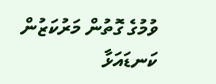ވުމުގެ ގޮތުން މަރުކަޒުން ކަނޑައަޅާ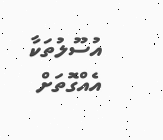އުސޫލުތަކާ އެއްގޮތަށް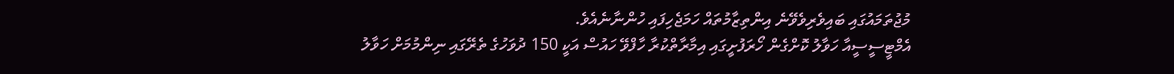މުޖުތަމައުގައި ބައިވެރިވެވޭނެ އިންތިޒާމުތައް ހަމަޖެހިފައި ހުންނާނެއެވެ.
އެމްޓީސީސީއާ ހަވާލު ކޮށްގެން ހޯރަފުށީގައި އިމާރާތްކުރާ ހާފްވޭ ހައުސް އަކީ 150 ދުވަހުގެ ތެރޭގައި ނިންމުމަށް ހަވާލު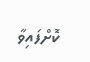ކޮށްފައިވާ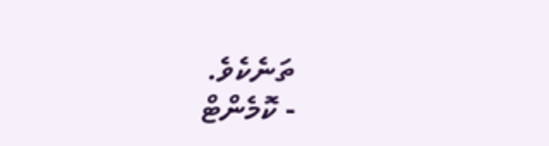ތަނެކެވެ.
- ކޮމެންޓް